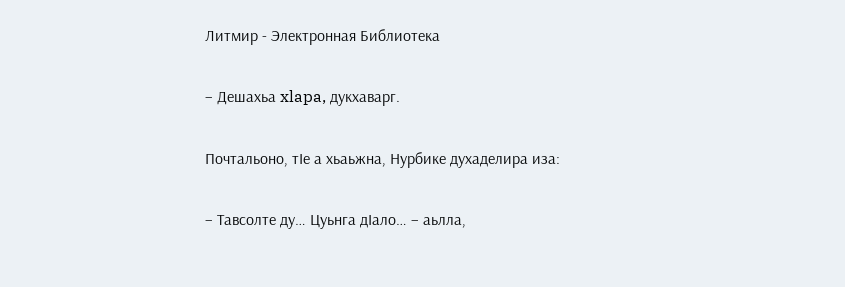Литмир - Электронная Библиотека

– Дешахьа xlapa, дукхаварг.

Почтальоно, тIе а хьаьжна, Нурбике духаделира иза:

– Тавсолте ду… Цуьнга дIало… – аьлла,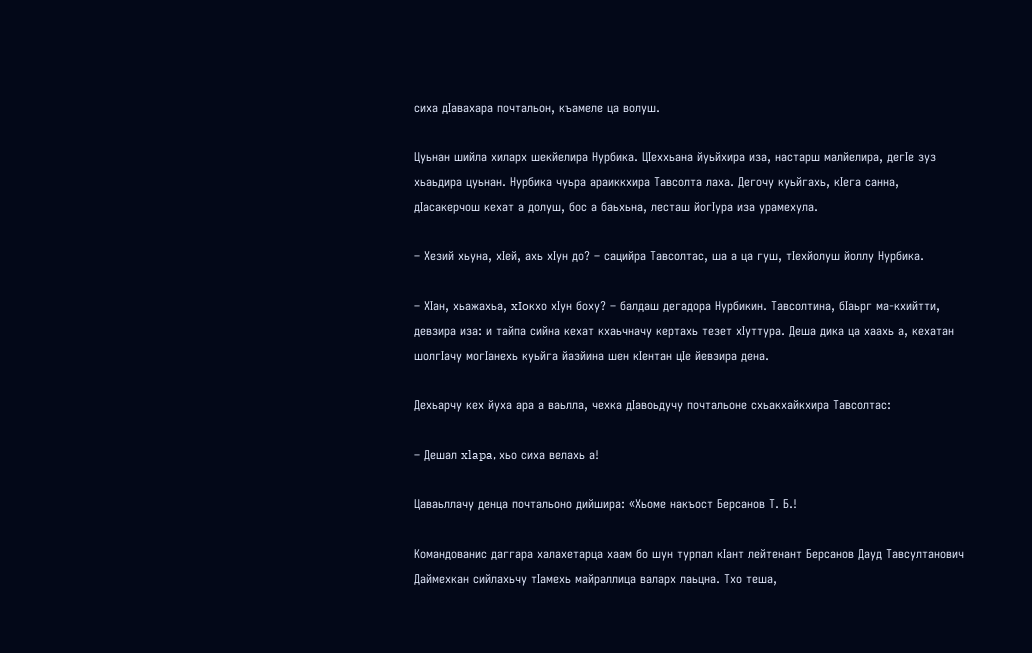сиха дIавахара почтальон, къамеле ца волуш.

Цуьнан шийла хиларх шекйелира Нурбика. ЦIеххьана йуьйхира иза, настарш малйелира, дегIе зуз хьаьдира цуьнан. Нурбика чуьра араиккхира Тавсолта лаха. Дегочу куьйгахь, кIега санна, дIасакерчош кехат а долуш, бос а баьхьна, лесташ йогIура иза урамехула.

– Хезий хьуна, хIей, ахь хIун до? – сацийра Тавсолтас, ша а ца гуш, тIехйолуш йоллу Нурбика.

– ХIан, хьажахьа, xIoкxo хIун боху? – балдаш дегадора Нурбикин. Тавсолтина, бIаьрг ма-кхийтти, девзира иза: и тайпа сийна кехат кхаьчначу кертахь тезет хIуттура. Деша дика ца хаахь а, кехатан шолгIачу могIанехь куьйга йазйина шен кIентан цIе йевзира дена.

Дехьарчу кех йуха ара а ваьлла, чехка дIавоьдучу почтальоне схьакхайкхира Тавсолтас:

– Дешал xlapa, хьо сиха велахь а!

Цаваьллачу денца почтальоно дийшира: «Хьоме накъост Берсанов Т. Б.!

Командованис даггара халахетарца хаам бо шун турпал кIант лейтенант Берсанов Дауд Тавсултанович Даймехкан сийлахьчу тIамехь майраллица валарх лаьцна. Тхо теша,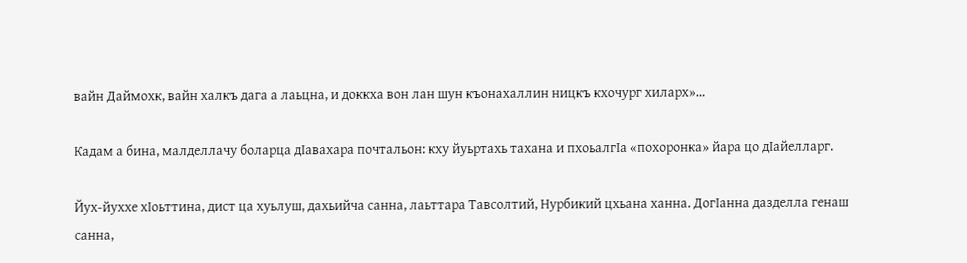вайн Даймохк, вайн халкъ дага а лаьцна, и доккха вон лан шун къонахаллин ницкъ кхочург хиларх»…

Кадам а бина, малделлачу боларца дIавахара почтальон: кху йуьртахь тахана и пхоьалгIа «похоронка» йара цо дIайелларг.

Йух-йуххе хIоьттина, дист ца хуьлуш, дахьийча санна, лаьттара Тавсолтий, Нурбикий цхьана ханна. ДогIанна дазделла генаш санна,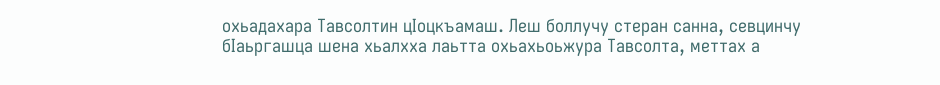охьадахара Тавсолтин цIоцкъамаш. Леш боллучу стеран санна, севцинчу бIаьргашца шена хьалхха лаьтта охьахьоьжура Тавсолта, меттах а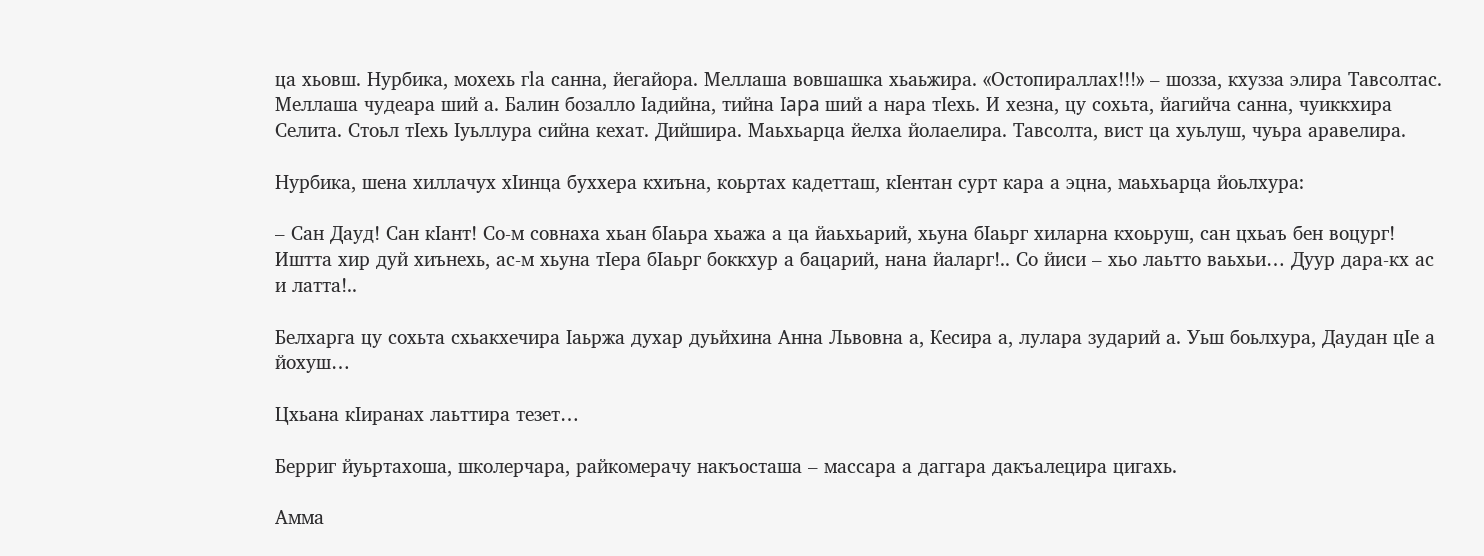ца хьовш. Нурбика, мохехь гla санна, йегайора. Меллаша вовшашка хьаьжира. «Остопираллах!!!» – шозза, кхузза элира Тавсолтас. Меллаша чудеара ший а. Балин бозалло Iадийна, тийна Iapa ший а нара тIехь. И хезна, цу сохьта, йагийча санна, чуиккхира Селита. Стоьл тIехь Iуьллура сийна кехат. Дийшира. Маьхьарца йелха йолаелира. Тавсолта, вист ца хуьлуш, чуьра аравелира.

Нурбика, шена хиллачух хIинца буххера кхиъна, коьртах кадетташ, кIентан сурт кара а эцна, маьхьарца йоьлхура:

– Сан Дауд! Сан кIант! Со-м совнаха хьан бIаьра хьажа а ца йаьхьарий, хьуна бIаьрг хиларна кхоьруш, сан цхьаъ бен воцург! Иштта хир дуй хиънехь, ас-м хьуна тIера бIаьрг боккхур а бацарий, нана йаларг!.. Со йиси – хьо лаьтто ваьхьи… Дуур дара-кх ас и латта!..

Белхарга цу сохьта схьакхечира Iаьржа духар дуьйхина Анна Львовна а, Кесира а, лулара зударий а. Уьш боьлхура, Даудан цIе а йохуш…

Цхьана кIиранах лаьттира тезет…

Берриг йуьртахоша, школерчара, райкомерачу накъосташа – массара а даггара дакъалецира цигахь.

Амма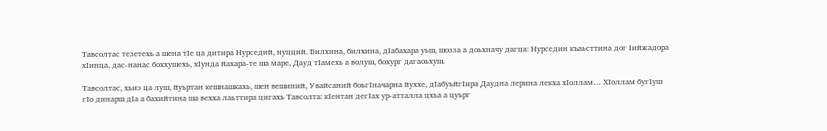Тавсолтас тезетехь а шена тIе ца дитира Нурседий, нуцций. Билхина, билхина, дIабахара уьш, шозза а доьхначу дагца: Нурседин къаьсттина дог Iийжадора хIинца, дас-нанас боххушехь, хIунда йахара-те ша маре, Дауд тIамехь а волуш, бохург дагаоьхуш.

Тавсолтас, хьиэ ца луш, йуьртан кешнашкахь, шен вешиний, Увайсаний боьгIначарна йуххе, дIабуьйгIира Даудна лерина лекха хIоллам… ХIоллам бугIуш гIo динарш дIа а бахийтина ша вехха лаьттира цигахь Тавсолта: кIентан дегIах ур-атталла цхьа а цуьрг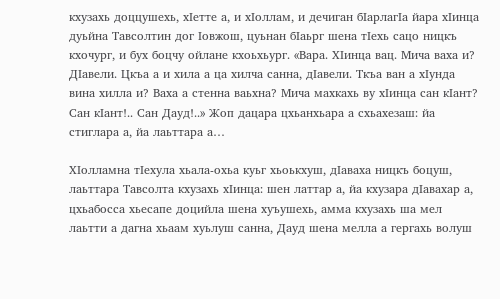кхузахь доццушехь, хIетте а, и хIоллам, и дечиган бIарлагIа йара хIинца дуьйна Тавсолтин дог Iовжош, цуьнан бIаьрг шена тIехь сацо ницкъ кхочург, и бух боцчу ойлане кхоьхьург. «Вара. ХIинца вац. Мича ваха и? ДIавели. Цкъа а и хила а ца хилча санна, дIавели. Ткъа ван а хIунда вина хилла и? Ваха а стенна ваьхна? Мича махкахь ву хIинца сан кIант? Сан кIант!.. Сан Дауд!..» Жоп дацара цхьанхьара а схьахезаш: йа стиглара а, йа лаьттара а…

ХIолламна тIехула хьала-охьа куьг хьоькхуш, дIаваха ницкъ боцуш, лаьттара Тавсолта кхузахь хIинца: шен латтар а, йа кхузара дIавахар а, цхьабосса хьесапе доцийла шена хуъушехь, амма кхузахь ша мел лаьтти а дагна хьаам хуьлуш санна, Дауд шена мелла а гергахь волуш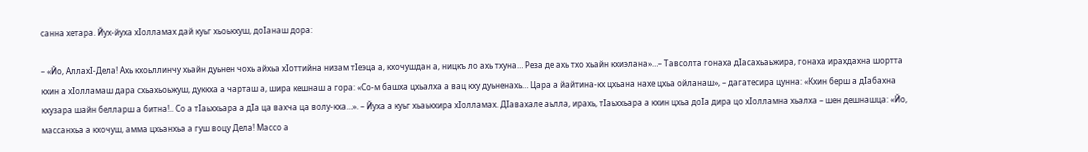санна хетара. Йух-йуха хIолламах дай куьг хьоькхуш, доIанаш дора:

– «Йо, АллахI-Дела! Ахь кхоьллинчу хьайн дуьнен чохь айхьа хIоттийна низам тIеэца а, кхочушдан а, ницкъ ло ахь тхуна… Реза де ахь тхо хьайн кхиэлана»…– Тавсолта гонаха дIасахьаьжира, гонаха ирахдахна шортта кхин а хIолламаш дара схьахьоьжуш, дуккха а чарташ а, шира кешнаш а гора: «Со-м башха цхьалха а вац кху дуьненахь… Цара а йайтина-кх цхьана нахе цхьа ойланаш», – дагатесира цунна: «Кхин берш а дIабахна кхузара шайн белларш а битна!.. Со а тIаьххьара а дIа ца вахча ца волу-кха…». – Йуха а куьг хьаькхира хIолламах. ДIавахале аьлла, ирахь, тIаьххьара а кхин цхьа доIа дира цо хIолламна хьалха – шен дешнашца: «Йо, массанхьа а кхочуш, амма цхьанхьа а гуш воцу Дела! Массо а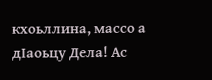кхоьллина, массо а дIаоьцу Дела! Ас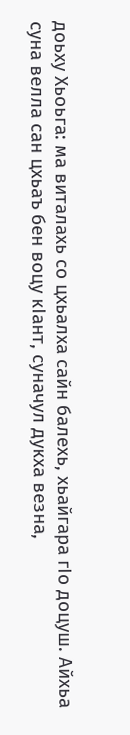доьху Хьоьга: ма виталахь со цхьалха сайн балехь, хьайгара гIo доцуш. Айхьа суна велла сан цхьаъ бен воцу кIант, суначул дукха везна,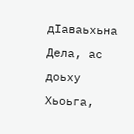дIаваьхьна Дела, ас доьху Хьоьга,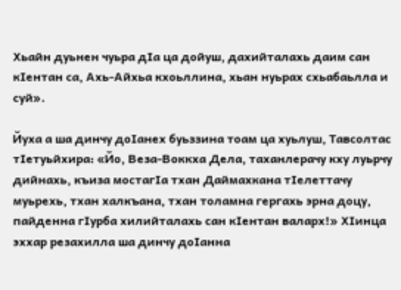Хьайн дуьнен чуьра дIа ца дойуш, дахийталахь даим сан кIентан са, Ахь-Айхьа кхоьллина, хьан нуьрах схьабаьлла и суй».

Йуха а ша динчу доIанех буьззина тоам ца хуьлуш, Тавсолтас тIетуьйхира: «Йо, Веза-Воккха Дела, таханлерачу кху луьрчу дийнахь, къиза мостагIа тхан Даймахкана тIелеттачу муьрехь, тхан халкъана, тхан толамна гергахь эрна доцу, пайденна гIурба хилийталахь сан кIентан валарх!» ХIинца эххар резахилла ша динчу доIанна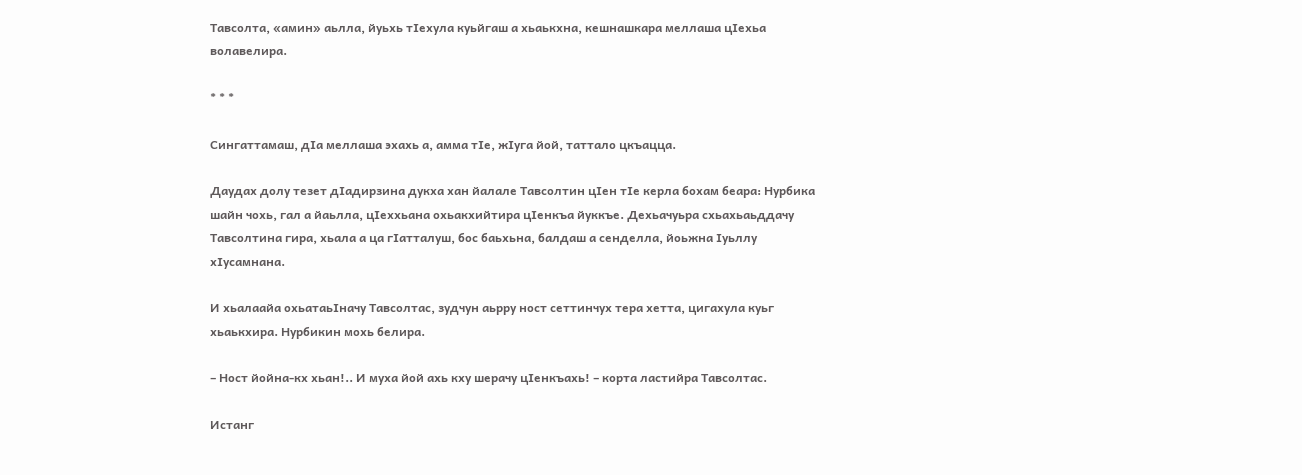Тавсолта, «амин» аьлла, йуьхь тIехула куьйгаш а хьаькхна, кешнашкара меллаша цIехьа волавелира.

* * *

Сингаттамаш, дIа меллаша эхахь а, амма тIе, жIуга йой, таттало цкъацца.

Даудах долу тезет дIадирзина дукха хан йалале Тавсолтин цIен тIе керла бохам беара: Нурбика шайн чохь, гал а йаьлла, цIеххьана охьакхийтира цIенкъа йуккъе. Дехьачуьра схьахьаьддачу Тавсолтина гира, хьала а ца гIатталуш, бос баьхьна, балдаш а сенделла, йоьжна Iуьллу хIусамнана.

И хьалаайа охьатаьIначу Тавсолтас, зудчун аьрру ност сеттинчух тера хетта, цигахула куьг хьаькхира. Нурбикин мохь белира.

– Ност йойна-кх хьан!.. И муха йой ахь кху шерачу цIенкъахь! – корта ластийра Тавсолтас.

Истанг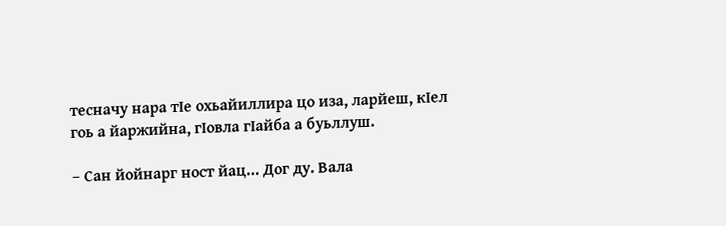тесначу нара тIе охьайиллира цо иза, ларйеш, кIел гоь а йаржийна, гIовла гIайба а буьллуш.

– Сан йойнарг ност йац… Дог ду. Вала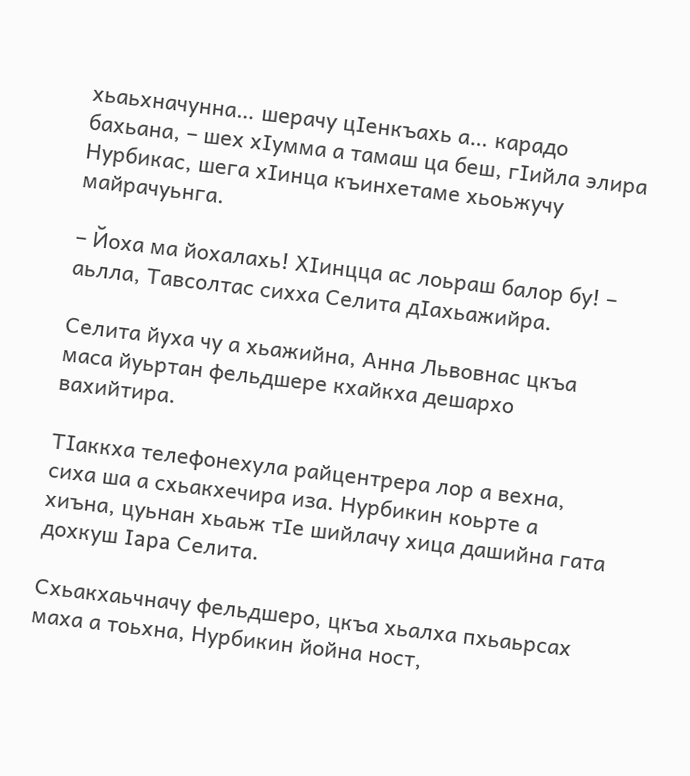хьаьхначунна… шерачу цIенкъахь а… карадо бахьана, – шех хIумма а тамаш ца беш, гIийла элира Нурбикас, шега хIинца къинхетаме хьоьжучу майрачуьнга.

– Йоха ма йохалахь! ХIинцца ас лоьраш балор бу! – аьлла, Тавсолтас сихха Селита дIахьажийра.

Селита йуха чу а хьажийна, Анна Львовнас цкъа маса йуьртан фельдшере кхайкха дешархо вахийтира.

ТIаккха телефонехула райцентрера лор а вехна, сиха ша а схьакхечира иза. Нурбикин коьрте а хиъна, цуьнан хьаьж тIе шийлачу хица дашийна гата дохкуш Iapa Селита.

Схьакхаьчначу фельдшеро, цкъа хьалха пхьаьрсах маха а тоьхна, Нурбикин йойна ност,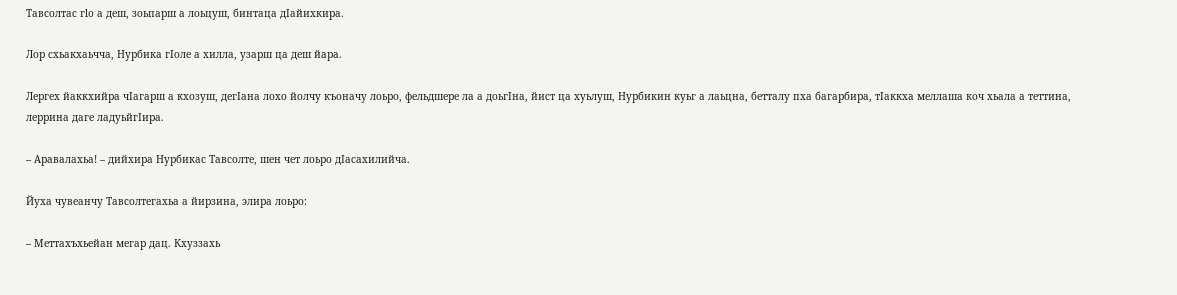Тавсолтас гlo а деш, зоьпарш а лоьцуш, бинтаца дIайихкира.

Лор схьакхаьчча, Нурбика гIоле а хилла, узарш ца деш йара.

Лергех йаккхийра чIагарш а кхозуш, дегIана лохо йолчу къоначу лоьро, фельдшере ла а доьгIна, йист ца хуьлуш, Нурбикин куьг а лаьцна, бетталу пха багарбира, тIаккха меллаша коч хьала а теттина, леррина даге ладуьйгIира.

– Аравалахьа! – дийхира Нурбикас Тавсолте, шен чет лоьро дIасахилийча.

Йуха чувеанчу Тавсолтегахьа а йирзина, элира лоьро:

– Меттахъхьейан мегар дац. Кхуззахь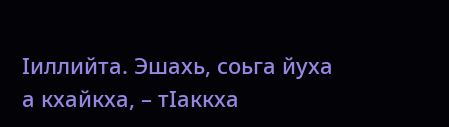Iиллийта. Эшахь, соьга йуха а кхайкха, – тIаккха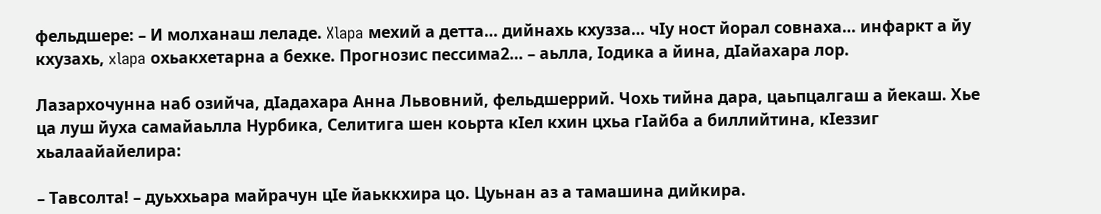фельдшере: – И молханаш леладе. Xlapa мехий а детта… дийнахь кхузза… чIу ност йорал совнаха… инфаркт а йу кхузахь, xlapa охьакхетарна а бехке. Прогнозис пессима2… – аьлла, Iодика а йина, дIайахара лор.

Лазархочунна наб озийча, дIадахара Анна Львовний, фельдшеррий. Чохь тийна дара, цаьпцалгаш а йекаш. Хье ца луш йуха самайаьлла Нурбика, Селитига шен коьрта кIел кхин цхьа гIайба а биллийтина, кIеззиг хьалаайайелира:

– Тавсолта! – дуьххьара майрачун цIе йаьккхира цо. Цуьнан аз а тамашина дийкира.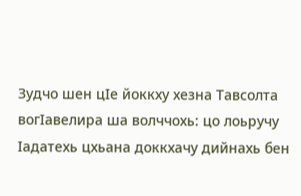Зудчо шен цIе йоккху хезна Тавсолта вогIавелира ша волччохь: цо лоьручу Iадатехь цхьана доккхачу дийнахь бен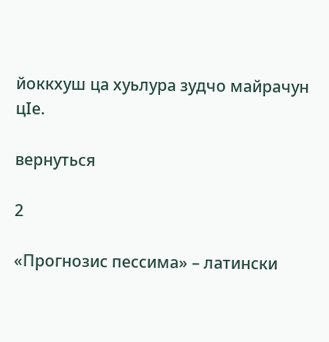йоккхуш ца хуьлура зудчо майрачун цIе.

вернуться

2

«Прогнозис пессима» – латински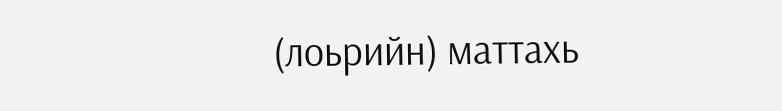(лоьрийн) маттахь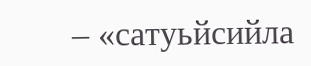– «сатуьйсийла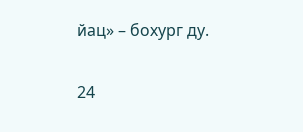йац» – бохург ду.

24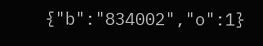{"b":"834002","o":1}